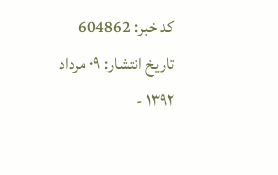کد خبر: 604862
تاریخ انتشار: ۰۹ مرداد ۱۳۹۲ -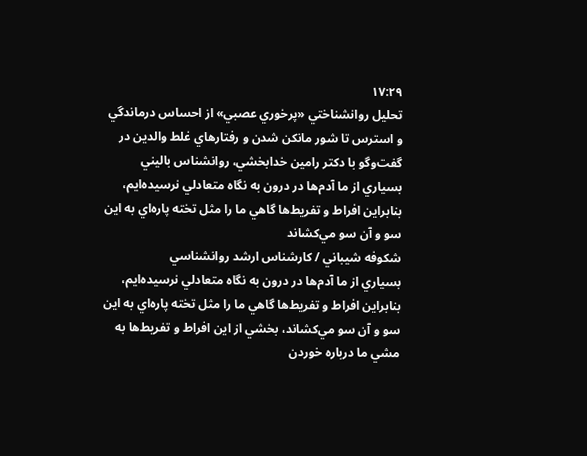۱۷:۲۹
تحليل روانشناختي «پرخوري عصبي» از احساس درماندگي و استرس تا شور مانكن شدن و رفتارهاي غلط والدين در گفت‌وگو با دكتر رامين خدابخشي، روانشناس باليني
بسياري از ما آدم‌ها در درون به نگاه متعادلي نرسيده‌ايم، بنابراين افراط و تفريط‌ها گاهي‌ ما را مثل تخته پاره‌اي به اين سو و آن سو مي‌كشاند
شكوفه شيباني / كارشناس ارشد روانشناسي
بسياري از ما آدم‌ها در درون به نگاه متعادلي نرسيده‌ايم، بنابراين افراط و تفريط‌ها گاهي‌ ما را مثل تخته پاره‌اي به اين سو و آن سو مي‌كشاند، بخشي از اين افراط و تفريط‌ها به مشي ‌ما درباره خوردن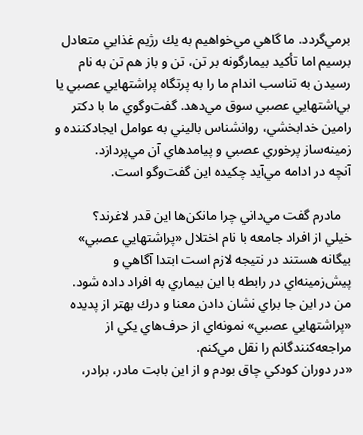برمي‌گردد. ما گاهي مي‌خواهيم به يك رژيم غذايي متعادل برسيم اما تأكيد بيمارگونه بر تن، تن و باز هم تن به نام رسيدن به تناسب اندام ما را به پرتگاه پراشتهايي عصبي يا بي‌اشتهايي عصبي سوق مي‌دهد. گفت‌وگوي ما با دكتر رامين خدابخشي، روانشناس باليني به عوامل ايجادكننده و زمينه‌ساز پرخوري عصبي و پيامدهاي آن مي‌پردازد.
آنچه در ادامه مي‌آيد چكيده اين گفت‌وگو است.

   مادرم گفت‌ مي‌داني چرا مانكن‌ها اين قدر لاغرند؟
خيلي از افراد جامعه با نام اختلال «پراشتهايي عصبي» بيگانه هستند در نتيجه لازم است ابتدا آگاهي و پيش‌زمينه‌اي در رابطه با اين بيماري به افراد داده شود.
من در اين جا براي نشان دادن معنا و درك بهتر از پديده «پراشتهايي عصبي» نمونه‌اي از حرف‌هاي يكي از مراجعه‌كنندگانم را نقل مي‌كنم.
«در دوران كودكي چاق بودم و از اين بابت مادر، برادر،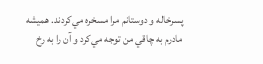پسرخاله و دوستانم مرا مسخره مي‌كردند. هميشه مادرم به چاقي من توجه مي‌كرد و آن را به رخ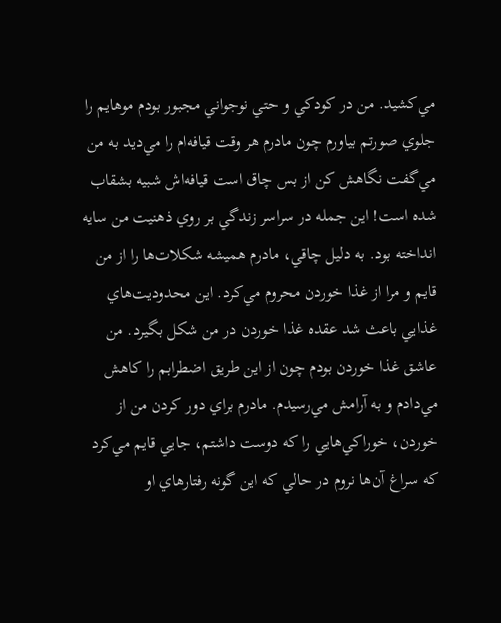مي‌كشيد. من در كودكي و حتي نوجواني مجبور بودم موهايم را جلوي صورتم بياورم چون مادرم هر وقت قيافه‌ام را مي‌ديد به من مي‌گفت نگاهش كن از بس چاق است قيافه‌اش شبيه بشقاب شده است! اين جمله در سراسر زندگي بر روي ذهنيت من سايه انداخته بود. به دليل چاقي، مادرم هميشه شكلات‌ها را از من قايم و مرا از غذا خوردن محروم مي‌كرد. اين محدوديت‌هاي غذايي باعث شد عقده غذا خوردن در من شكل بگيرد. من عاشق غذا خوردن بودم چون از اين طريق اضطرابم را كاهش مي‌دادم و به آرامش مي‌رسيدم. مادرم براي دور كردن من از خوردن، خوراكي‌هايي را كه دوست داشتم، جايي قايم مي‌كرد كه سراغ آن‌ها نروم در حالي كه اين گونه رفتارهاي او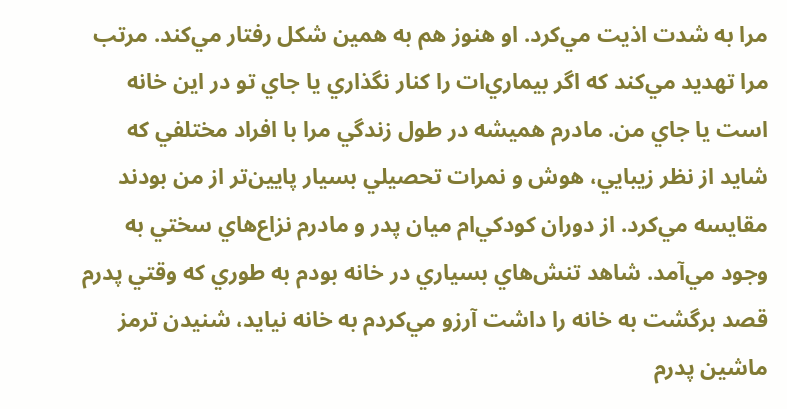مرا به شدت اذيت مي‌كرد. او هنوز هم به همين شكل رفتار مي‌كند. مرتب مرا تهديد مي‌كند كه اگر بيماري‌ات را كنار نگذاري يا جاي تو در اين خانه است يا جاي من. مادرم هميشه در طول زندگي مرا با افراد مختلفي كه شايد از نظر زيبايي، هوش و نمرات تحصيلي بسيار پايين‌تر از من بودند مقايسه مي‌كرد. از دوران كودكي‌ام ميان پدر و مادرم نزاع‌هاي سختي به وجود مي‌آمد. شاهد تنش‌هاي بسياري در خانه بودم به طوري كه وقتي پدرم قصد برگشت به خانه را داشت آرزو مي‌كردم به خانه نيايد، شنيدن ترمز ماشين پدرم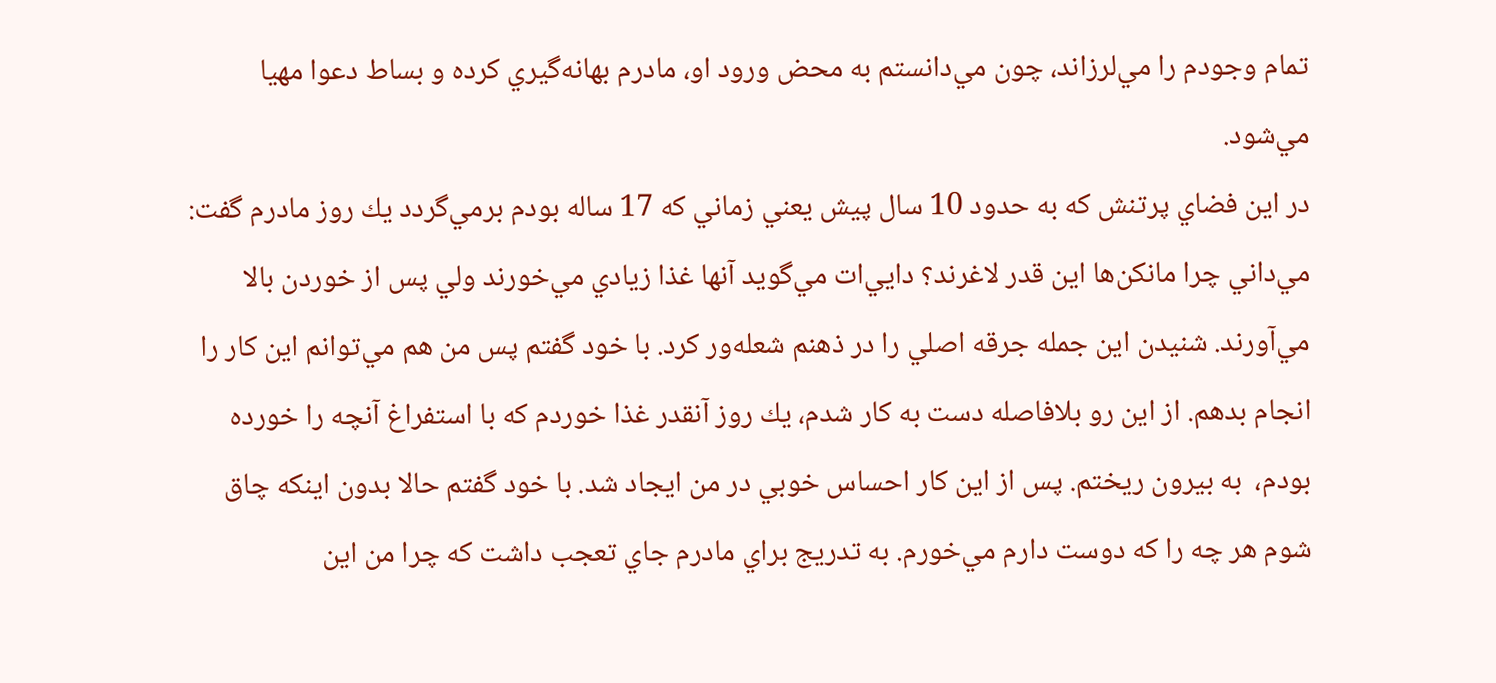تمام وجودم را مي‌لرزاند، چون مي‌دانستم به محض ورود او، مادرم بهانه‌گيري كرده و بساط دعوا مهيا مي‌شود.
در اين فضاي پرتنش كه به حدود 10 سال پيش يعني زماني كه 17 ساله بودم بر‌مي‌گردد يك روز مادرم گفت: مي‌داني چرا مانكن‌ها اين قدر لاغرند؟ دايي‌ات مي‌گويد آنها غذا زيادي مي‌خورند ولي پس از خوردن بالا مي‌آورند. شنيدن اين جمله جرقه اصلي را در ذهنم شعله‌ور كرد. با خود گفتم پس من هم مي‌توانم اين كار را انجام بدهم. از اين رو بلافاصله دست به كار شدم، يك روز آنقدر غذا خوردم كه با استفراغ آنچه را خورده بودم،  به بيرون ريختم. پس از اين كار احساس خوبي در من ايجاد شد. با خود گفتم حالا بدون اينكه چاق شوم هر چه را كه دوست دارم مي‌خورم. به تدريج براي مادرم جاي تعجب داشت كه چرا من اين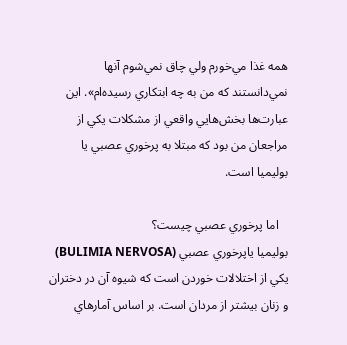همه غذا مي‌خورم ولي چاق نمي‌شوم آنها نمي‌دانستند كه من به چه ابتكاري رسيده‌ام». اين عبارت‌ها بخش‌هايي واقعي از مشكلات يكي از مراجعان من بود كه مبتلا به پرخوري عصبي يا بوليميا است.

   اما پرخوري عصبي چيست؟
بوليميا ياپرخوري عصبي (BULIMIA NERVOSA)   يكي از اختلالات خوردن است كه شيوه آن در دختران و زنان بيشتر از مردان است. بر اساس آمارهاي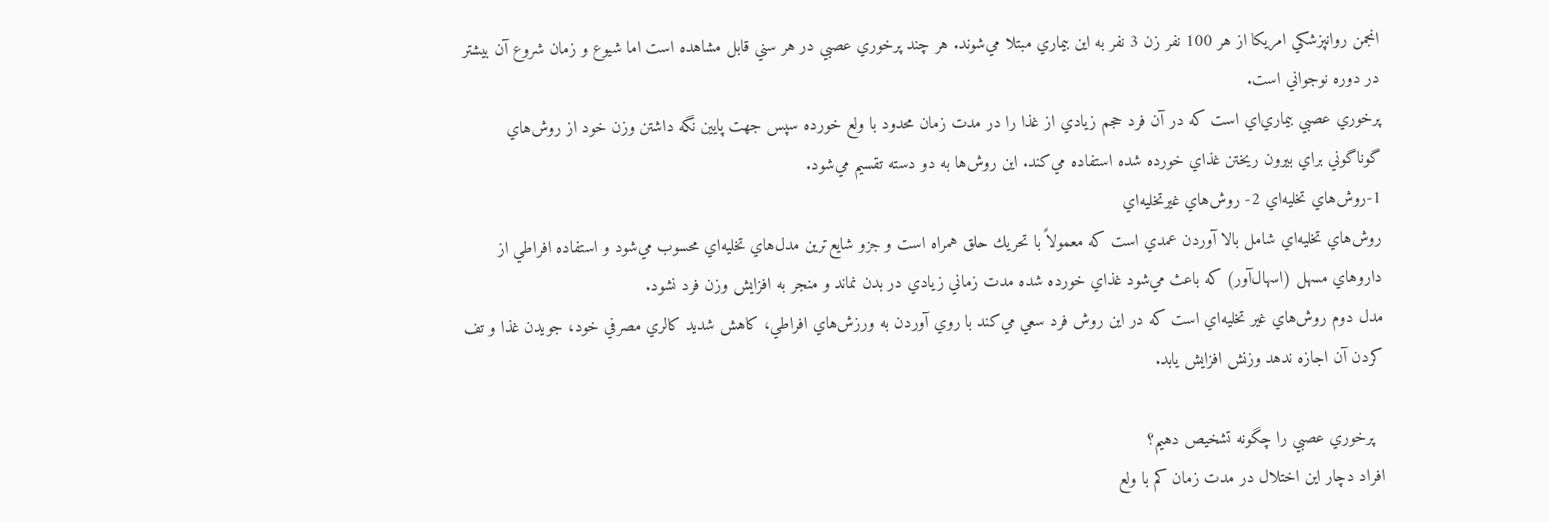انجمن روانپزشكي امريكا از هر 100 نفر زن 3 نفر به اين بيماري مبتلا مي‌شوند. هر چند پرخوري عصبي در هر سني قابل مشاهده است اما شيوع و زمان شروع آن بيشتر در دوره نوجواني است.
پرخوري عصبي بيماري‌اي است كه در آن فرد حجم زيادي از غذا را در مدت زمان محدود با ولع خورده سپس جهت پايين نگه داشتن وزن خود از روش‌هاي گوناگوني براي بيرون ريختن غذاي خورده شده استفاده مي‌كند. اين روش‌ها به دو دسته تقسيم مي‌شود.
1-روش‌هاي تخليه‌اي 2- روش‌هاي غيرتخليه‌اي
روش‌‌هاي تخليه‌اي شامل بالا آوردن عمدي است كه معمولاً با تحريك حلق همراه است و جزو شايع‌ترين مدل‌هاي تخليه‌اي محسوب مي‌شود و استفاده افراطي از داروهاي مسهل (اسهال‌آور) كه باعث مي‌شود غذاي خورده شده مدت زماني زيادي در بدن نماند و منجر به افزايش وزن فرد نشود.
مدل دوم روش‌هاي غير تخليه‌اي است كه در اين روش فرد سعي مي‌كند با روي آوردن به ورزش‌هاي افراطي، كاهش شديد كالري مصرفي خود، جويدن غذا و تف كردن آن اجازه ندهد وزنش افزايش يابد.

  پرخوري عصبي را چگونه تشخيص دهيم؟
افراد دچار اين اختلال در مدت زمان كم با ولع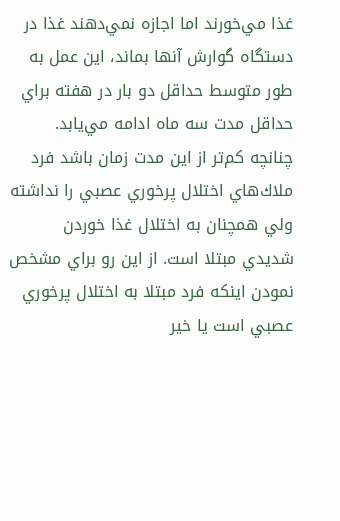غذا مي‌خورند اما اجازه نمي‌دهند غذا در دستگاه گوارش آنها بماند، اين عمل به طور متوسط حداقل دو بار در هفته براي حداقل مدت سه ماه ادامه مي‌يابد. چنانچه كم‌تر از اين مدت زمان باشد فرد ملاك‌هاي اختلال پرخوري عصبي را نداشته ولي همچنان به اختلال غذا خوردن شديدي مبتلا است. از اين رو براي مشخص نمودن اينكه فرد مبتلا به اختلال پرخوري عصبي است يا خير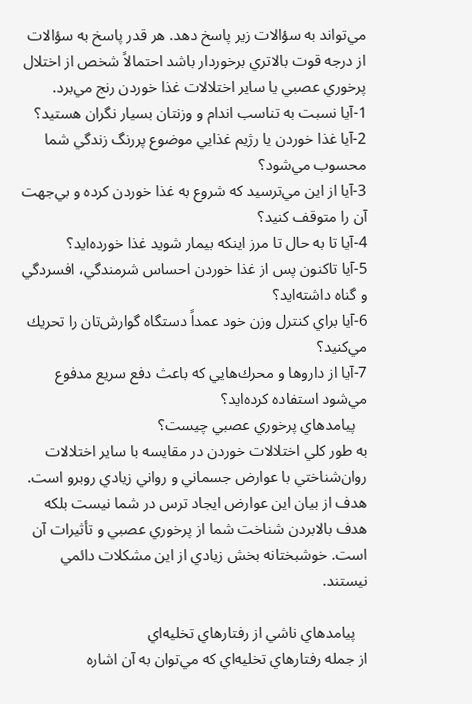مي‌تواند به سؤالات زير پاسخ دهد. هر قدر پاسخ به سؤالات از درجه قوت بالاتري برخوردار باشد احتمالاً شخص از اختلال پرخوري عصبي يا ساير اختلالات غذا خوردن رنج مي‌برد.
1-آيا نسبت به تناسب اندام و وزنتان بسيار نگران هستيد؟
2-آيا غذا خوردن يا رژيم غذايي موضوع پررنگ زندگي شما محسوب مي‌شود؟
3-آيا از اين مي‌ترسيد كه شروع به غذا خوردن كرده و بي‌جهت آن را متوقف كنيد؟
4-آيا تا به حال تا مرز اينكه بيمار شويد غذا خورده‌ايد؟
5-آيا تاكنون پس از غذا خوردن احساس شرمندگي، افسردگي و گناه داشته‌ايد؟
6-آيا براي كنترل وزن خود عمداً دستگاه گوارش‌تان را تحريك مي‌كنيد؟
7-آيا از داروها و محرك‌هايي كه باعث دفع سريع مدفوع مي‌شود استفاده كرده‌ايد؟
   پيامدهاي پرخوري عصبي چيست؟
به طور كلي اختلالات خوردن در مقايسه با ساير اختلالات روان‌شناختي با عوارض جسماني و رواني زيادي روبرو است. هدف از بيان اين عوارض ايجاد ترس در شما نيست بلكه هدف بالابردن شناخت شما از پرخوري عصبي و تأثيرات آن است. خوشبختانه بخش زيادي از اين مشكلات دائمي نيستند.

   پيامدهاي ناشي از رفتار‌هاي تخليه‌اي
از جمله رفتارهاي تخليه‌اي كه مي‌توان به آن اشاره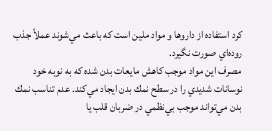كرد استفاده از داروها و مواد ملين است كه باعث مي‌شوند عملاً جذب روده‌اي صورت نگيرد.
مصرف اين مواد موجب كاهش مايعات بدن شده كه به نوبه خود نوسانات شديدي را در سطح نمك بدن ايجاد مي‌كند. عدم تناسب نمك بدن مي‌‌تواند موجب بي‌نظمي در ضربان قلب يا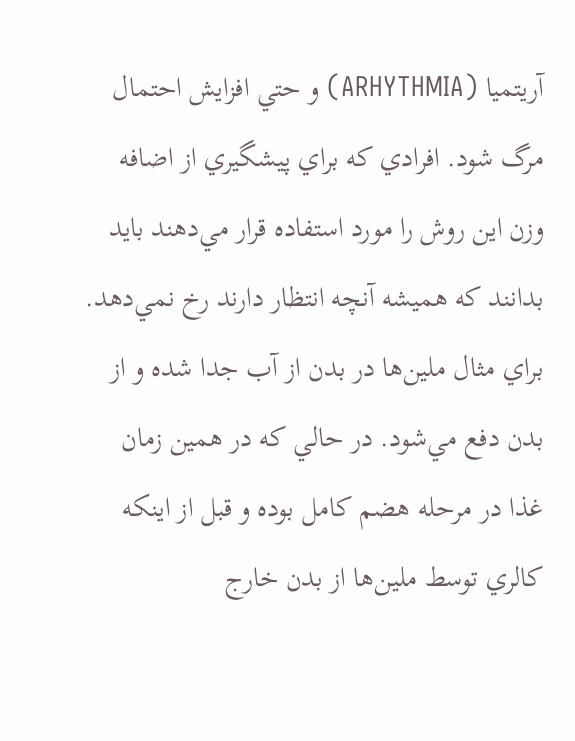آريتميا (ARHYTHMIA) و حتي افزايش احتمال مرگ شود. افرادي كه براي پيشگيري از اضافه وزن اين روش را مورد استفاده قرار مي‌دهند بايد بدانند كه هميشه آنچه انتظار دارند رخ نمي‌دهد. براي مثال ملين‌ها در بدن از آب جدا شده و از بدن دفع مي‌‌‌شود. در حالي كه در همين زمان غذا در مرحله هضم كامل بوده و قبل از اينكه كالري توسط ملين‌ها از بدن خارج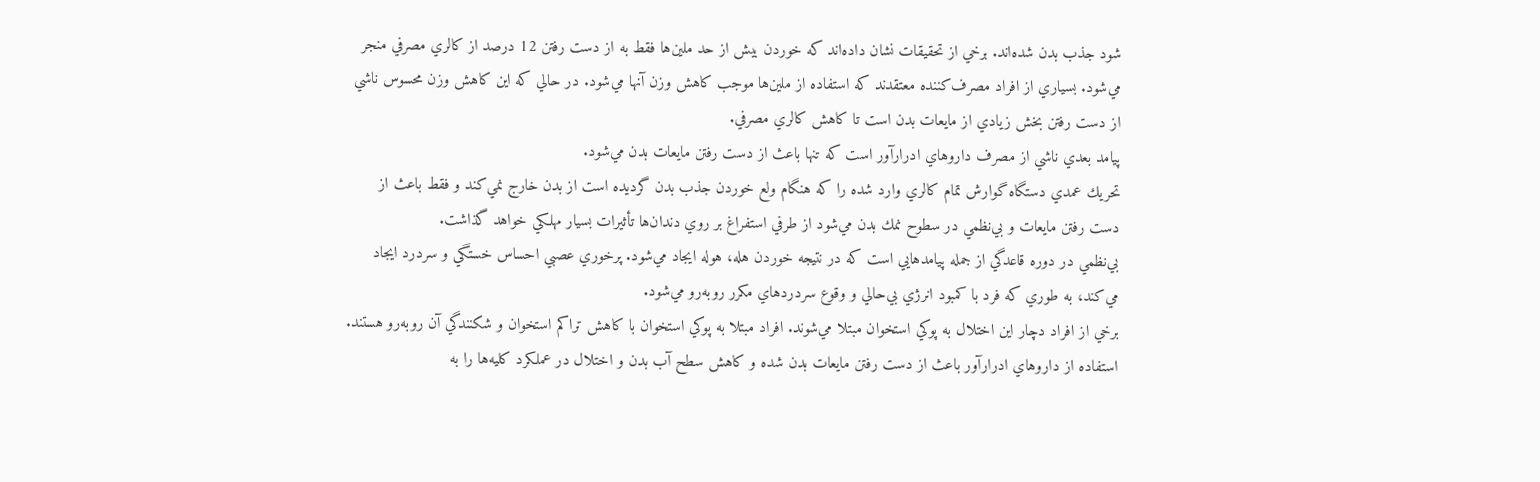شود جذب بدن شده‌اند. برخي از تحقيقات نشان داده‌اند كه خوردن بيش از حد ملين‌ها فقط به از دست رفتن 12 درصد از كالري مصرفي منجر مي‌شود. بسياري از افراد مصرف‌كننده معتقدند كه استفاده از ملين‌ها موجب كاهش وزن آنها مي‌شود. در حالي كه اين كاهش وزن محسوس ناشي از دست رفتن بخش زيادي از مايعات بدن است تا كاهش كالري مصرفي.
پيامد بعدي ناشي از مصرف داروهاي ادرارآور است كه تنها باعث از دست رفتن مايعات بدن مي‌شود.
تحريك عمدي دستگاه گوارش تمام كالري وارد شده را كه هنگام ولع خوردن جذب بدن گرديده است از بدن خارج نمي‌كند و فقط باعث از دست رفتن مايعات و بي‌نظمي در سطوح نمك بدن مي‌شود از طرفي استفراغ بر روي دندان‌ها تأثيرات بسيار مهلكي خواهد گذاشت.
بي‌نظمي در دوره قاعدگي از جمله پيامدهايي است كه در نتيجه خوردن هله‌، هوله ايجاد مي‌شود. پرخوري عصبي احساس خستگي و سردرد ايجاد مي‌كند، به طوري كه فرد با كمبود انرژي بي‌حالي و وقوع سردردهاي مكرر روبه‌رو مي‌شود.
برخي از افراد دچار اين اختلال به پوكي استخوان مبتلا مي‌شوند. افراد مبتلا به پوكي استخوان با كاهش تراكم استخوان و شكنندگي آن روبه‌رو هستند. استفاده از داروهاي ادرارآور باعث از دست رفتن مايعات بدن شده و كاهش سطح آب بدن و اختلال در عملكرد كليه‌ها را به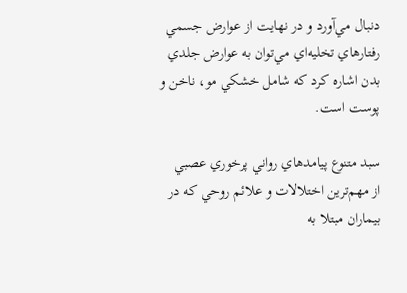دنبال مي‌آورد و در نهايت از عوارض جسمي رفتارهاي تخليه‌اي مي‌توان به عوارض جلدي بدن اشاره كرد كه شامل خشكي مو، ناخن و پوست است.

سبد متنوع پيامدهاي رواني پرخوري عصبي
از مهم‌ترين اختلالات و علائم روحي كه در بيماران مبتلا به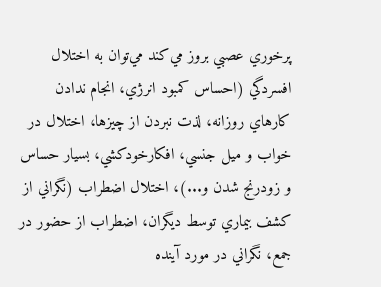پرخوري عصبي بروز مي‌كند مي‌توان به اختلال افسردگي (احساس كمبود انرژي، انجام ندادن كارهاي روزانه، لذت نبردن از چيزها، اختلال در خواب و ميل جنسي، افكارخودكشي، بسيار حساس و زودرنج شدن و...)، اختلال اضطراب (نگراني از كشف بيماري توسط ديگران، اضطراب از حضور در جمع، نگراني در مورد آينده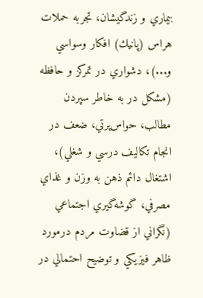بيماري و زندگيشان، تجربه حملات هراس (پانيك) افكار وسواسي و...)، دشواري در تمركز و حافظه (مشكل در به خاطر سپردن مطالب، حواس‌پرتي، ضعف در انجام تكاليف درسي و شغلي)، اشتغال دائم ذهن به وزن و غذاي مصرفي، گوشه‌گيري اجتماعي (نگراني از قضاوت مردم درمورد ظاهر فيزيكي و توضيح احتمالي در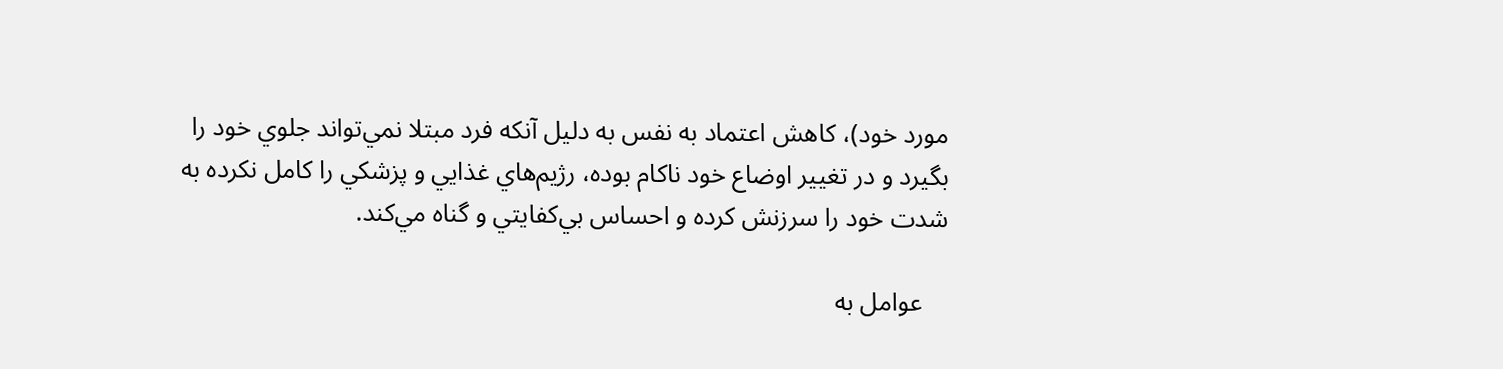مورد خود)، كاهش اعتماد به نفس به دليل آنكه فرد مبتلا نمي‌تواند جلوي خود را بگيرد و در تغيير اوضاع خود ناكام بوده، رژيم‌هاي غذايي و پزشكي را كامل نكرده به شدت خود را سرزنش كرده و احساس بي‌كفايتي و گناه مي‌كند.

    عوامل به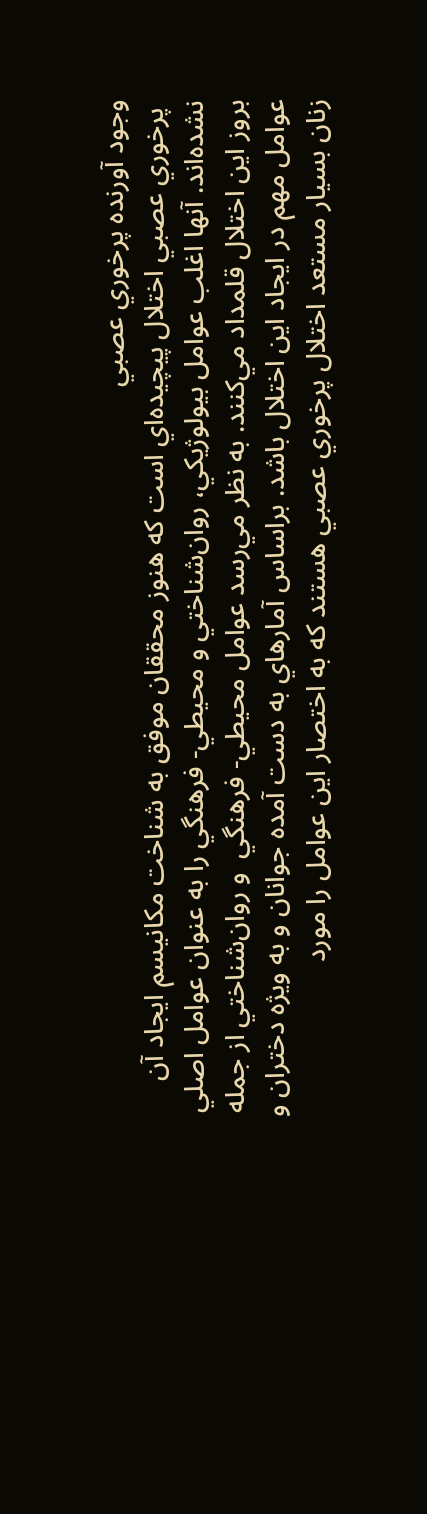وجود آورنده پرخوري عصبي
 پرخوري عصبي اختلال پيچيده‌اي است كه هنوز محققان موفق به شناخت مكانيسم ايجاد آن نشده‌اند. آنها اغلب عوامل بيولوژيكي، روان‌شناختي و محيطي- فرهنگي را به عنوان عوامل اصلي بروز اين اختلال قلمداد مي‌كنند. به نظر مي‌رسد عوامل محيطي- فرهنگي  و روان‌شناختي از جمله عوامل مهم در ايجاد اين اختلال باشد. براساس آمارهاي به دست آمده جوانان و به ويژه دختران و زنان بسيار مستعد اختلال پرخوري عصبي هستند كه به اختصار اين عوامل را مورد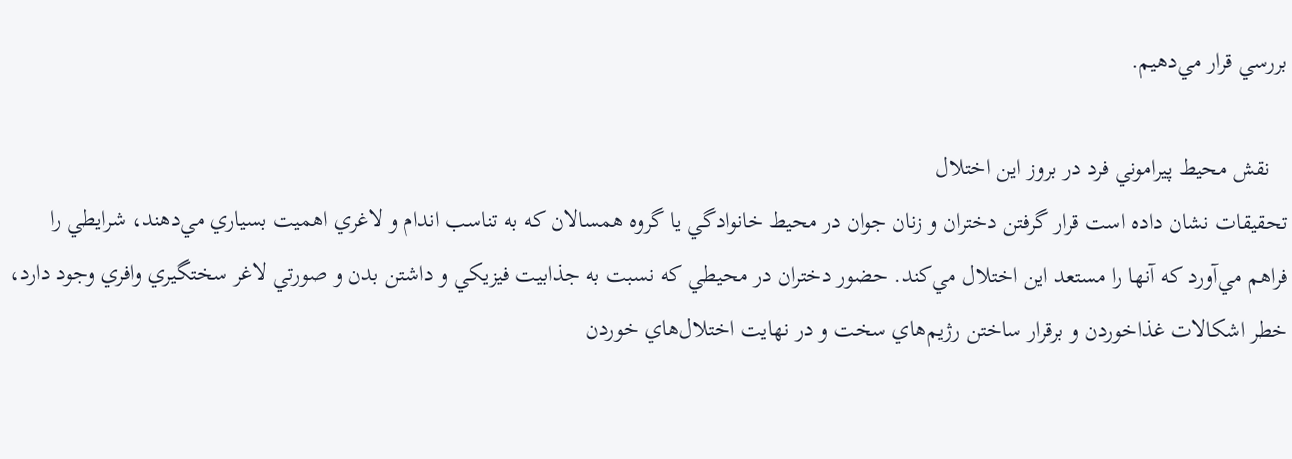بررسي قرار مي‌دهيم.

   نقش محيط پيراموني فرد در بروز اين اختلال
تحقيقات نشان داده است قرار گرفتن دختران و زنان جوان در محيط خانوادگي يا گروه همسالان كه به تناسب اندام و لاغري اهميت بسياري مي‌دهند، شرايطي را فراهم مي‌آورد كه آنها را مستعد اين اختلال مي‌كند. حضور دختران در محيطي كه نسبت به جذابيت فيزيكي و داشتن بدن و صورتي لاغر سختگيري وافري وجود دارد، خطر اشكالات غذاخوردن و برقرار ساختن رژيم‌هاي سخت و در نهايت اختلال‌هاي خوردن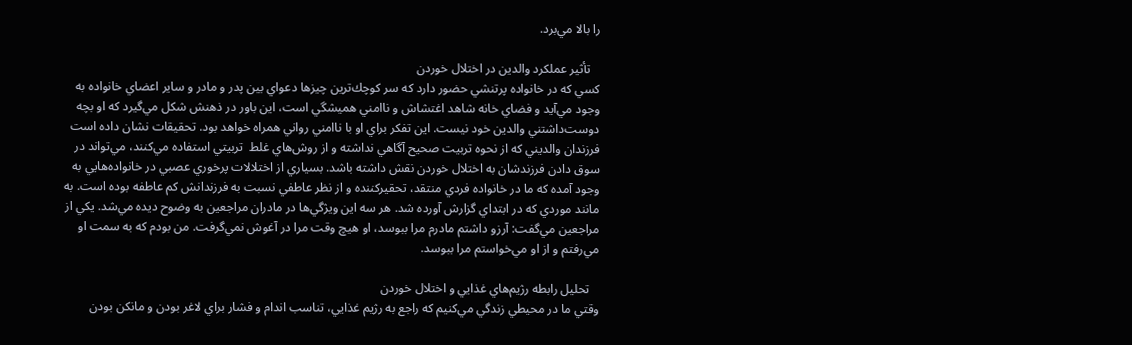را بالا مي‌برد.

   تأثير عملكرد والدين در اختلال خوردن
كسي كه در خانواده پرتنشي حضور دارد كه سر كوچك‌ترين چيزها دعواي بين پدر و مادر و ساير اعضاي خانواده به وجود مي‌آيد و فضاي خانه شاهد اغتشاش و ناامني هميشگي است، اين باور در ذهنش شكل مي‌گيرد كه او بچه دوست‌داشتني والدين خود نيست. اين تفكر براي او با ناامني رواني همراه خواهد بود. تحقيقات نشان داده است فرزندان والديني كه از نحوه تربيت صحيح آگاهي نداشته و از روش‌هاي غلط  تربيتي استفاده مي‌كنند، مي‌تواند در سوق دادن فرزندشان به اختلال خوردن نقش داشته باشد. بسياري از اختلالات پرخوري عصبي در خانواده‌هايي به وجود آمده كه ما در خانواده فردي منتقد، تحقيركننده و از نظر عاطفي نسبت به فرزندانش كم عاطفه بوده است. به مانند موردي كه در ابتداي گزارش آورده شد. هر سه اين ويژگي‌ها در مادران مراجعين به وضوح ديده مي‌شد. يكي از مراجعين مي‌گفت: آرزو داشتم مادرم مرا ببوسد، او هيچ وقت مرا در آغوش نمي‌گرفت. من بودم كه به سمت او مي‌رفتم و از او مي‌خواستم مرا ببوسد.

   تحليل رابطه رژيم‌هاي غذايي و اختلال خوردن
وقتي ما در محيطي زندگي مي‌كنيم كه راجع به رژيم غذايي، تناسب اندام و فشار براي لاغر بودن و مانكن بودن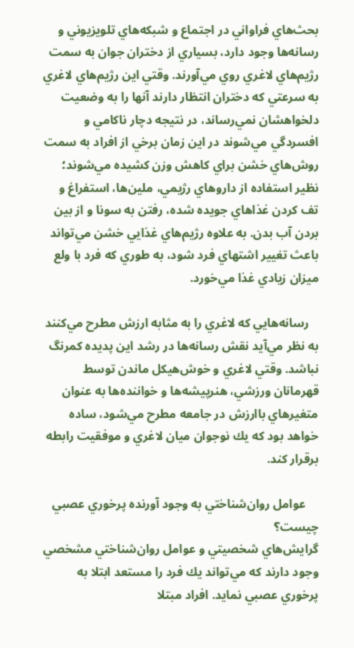بحث‌هاي فراواني در اجتماع و شبكه‌هاي تلويزيوني و رسانه‌ها وجود دارد، بسياري از دختران جوان به سمت رژيم‌هاي لاغري روي مي‌آورند. وقتي اين رژيم‌هاي لاغري به سرعتي كه دختران انتظار دارند آنها را به وضعيت دلخواهشان نمي‌رساند، در نتيجه دچار ناكامي و افسردگي مي‌شوند در اين زمان برخي از افراد به سمت روش‌هاي خشن براي كاهش وزن كشيده مي‌شوند؛ نظير استفاده از داروهاي رژيمي، ملين‌ها، استفراغ و تف كردن غذاهاي جويده شده، رفتن به سونا و از بين بردن آب بدن. به علاوه رژيم‌هاي غذايي خشن مي‌تواند باعث تغيير اشتهاي فرد شود، به طوري كه فرد با ولع ميزان زيادي غذا مي‌خورد.

   رسانه‌هايي كه لاغري را به مثابه ارزش مطرح مي‌كنند
به نظر مي‌آيد نقش رسانه‌ها در رشد اين پديده كمرنگ نباشد. وقتي لاغري و خوش‌هيكل ماندن توسط قهرمانان ورزشي، هنرپيشه‌ها و خواننده‌ها به عنوان متغيرهاي باارزش در جامعه مطرح مي‌شود، ساده خواهد بود كه يك نوجوان ميان لاغري و موفقيت رابطه برقرار كند.

    عوامل روان‌شناختي به وجود آورنده پرخوري عصبي چيست؟
گرايش‌هاي شخصيتي و عوامل روان‌شناختي مشخصي وجود دارند كه مي‌تواند يك فرد را مستعد ابتلا به پرخوري عصبي نمايد. افراد مبتلا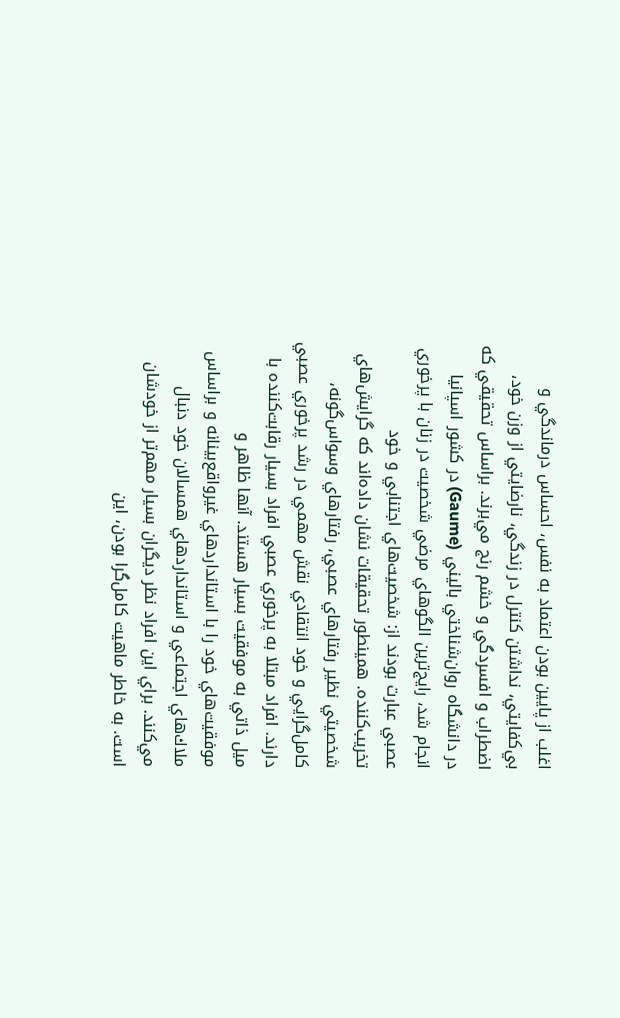اغلب از پايين بودن اعتماد به نفس، احساس درماندگي و بي‌كفايتي، نداشتن كنترل در زندگي، نارضايتي از وزن خود، اضطراب و افسردگي و خشم رنج مي‌برند. براساس تحقيقي كه در دانشگاه روان‌شناختي باليني (Gaume) در كشور اسپانيا انجام شد، رايج‌ترين الگوهاي مرضي شخصيت در زنان با پرخوري عصبي عبارت بودند از: شخصيت‌هاي اجتنابي و خود تخريب‌كننده. همينطور تحقيقات نشان داده‌اند كه گرايش‌هاي شخصيتي نظير رفتارهاي عصبي، رفتارهاي وسواس‌گونه، كامل‌گرايي و خود انتقادي نقش مهمي در رشد پرخوري عصبي دارند. افراد مبتلا به پرخوري عصبي افراد بسيار رقابت‌كننده با ميل ذاتي به موفقيت بسيار هستند. آنها ظاهر و موفقيت‌هاي خود را با استانداردهاي غيرواقع‌بينانه و براساس ملاك‌هاي اجتماعي و استانداردهاي همسالان خود دنبال مي‌كنند. براي اين افراد نظر ديگران بسيار مهم‌تر از خودشان است. به خاطر ماهيت كامل‌گرا بودن، اين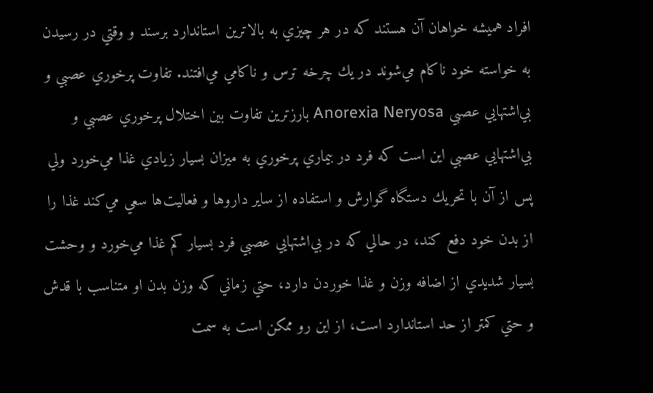افراد هميشه خواهان آن هستند كه در هر چيزي به بالاترين استاندارد برسند و وقتي در رسيدن به خواسته خود ناكام مي‌شوند در يك چرخه ترس و ناكامي مي‌افتند. تفاوت پرخوري عصبي و بي‌اشتهايي عصبي Anorexia Neryosa بارز‌ترين تفاوت بين اختلال پرخوري عصبي و بي‌اشتهايي عصبي اين است كه فرد در بيماري پرخوري به ميزان بسيار زيادي غذا مي‌خورد ولي پس از آن با تحريك دستگاه گوارش و استفاده از ساير داروها و فعاليت‌ها سعي مي‌كند غذا را از بدن خود دفع كند، در حالي كه در بي‌اشتهايي عصبي فرد بسيار كم غذا مي‌خورد و وحشت بسيار شديدي از اضافه وزن و غذا خوردن دارد، حتي زماني كه وزن بدن او متناسب با قدش و حتي كمتر از حد استاندارد است، از اين رو ممكن است به سمت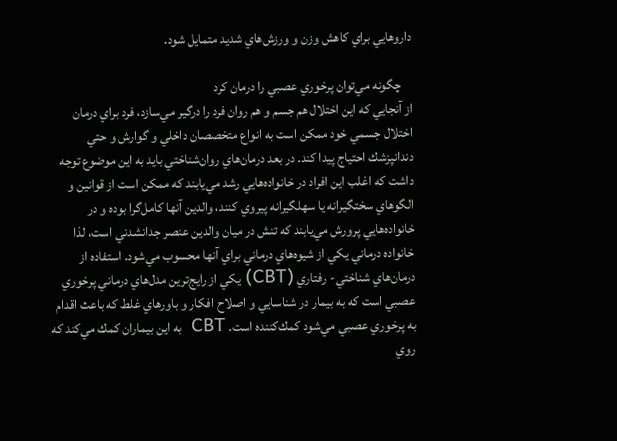داروهايي براي كاهش وزن و ورزش‌هاي شديد متمايل شود.

    چگونه مي‌توان پرخوري عصبي را در‌مان كرد
از آنجايي كه اين اختلال هم جسم و هم روان فرد را درگير مي‌سازد، فرد براي درمان اختلال جسمي خود ممكن است به انواع متخصصان داخلي و گوارش و حتي دندانپزشك احتياج پيدا كند. در بعد درمان‌هاي روان‌شناختي بايد به اين موضوع توجه داشت كه اغلب اين افراد در خانواده‌هايي رشد مي‌يابند كه ممكن است از قوانين و الگوهاي سختگيرانه يا سهلگيرانه پيروي كنند، والدين آنها كامل‌گرا بوده و در خانواده‌هايي پرورش مي‌يابند كه تنش در ميان والدين عنصر جدانشدني است، لذا خانواده درماني يكي از شيوه‌هاي درماني براي آنها محسوب مي‌شود. استفاده از درمان‌هاي شناختي- رفتاري (CBT) يكي از رايج‌ترين مدل‌هاي درماني پرخوري عصبي است كه به بيمار در شناسايي و اصلاح افكار و باورهاي غلط كه باعث اقدام به پرخوري عصبي مي‌شود كمك‌كننده است. CBT  به اين بيماران كمك مي‌كند كه روي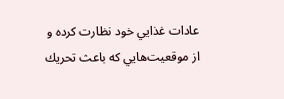عادات غذايي خود نظارت كرده و از موقعيت‌هايي كه باعث تحريك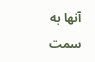آنها به سمت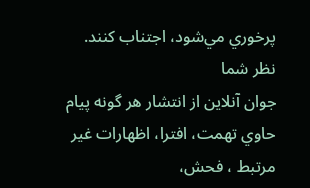پرخوري مي‌شود، اجتناب كنند.
نظر شما
جوان آنلاين از انتشار هر گونه پيام حاوي تهمت، افترا، اظهارات غير مرتبط ، فحش،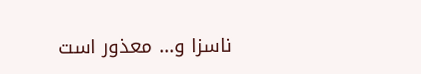ناسزا و... معذور است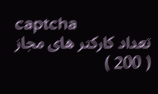captcha
تعداد کارکتر های مجاز ( 200 )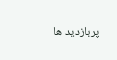پربازدید ها